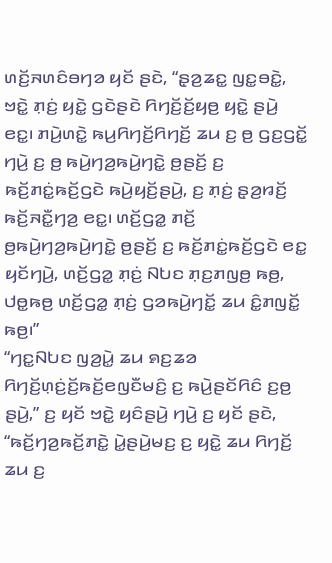ꤛꤢꤩ꤬ꤏꤛꤢꤨꤋꤚꤤ ꤟꤢꤩ ꤔꤢꤧ, “ꤔ꤫ꤤ꤬ꤘꤢ꤭ ꤜꤢ꤭ꤋꤢꤧ꤭, ꤠꤢꤧ꤭ ꤊ꤫ꤢꤦ꤬ ꤟꤢꤧ꤭ ꤞꤢꤧꤔꤢꤧ ꤖꤚꤢꤩ꤬ꤢꤩ꤬ꤟꤥ꤬ ꤟꤢꤧ꤭ ꤔꤣꤧ꤬ ꤕꤢ꤭꤯ ꤊꤣꤧ꤬ꤛꤢꤧ꤭ ꤒꤣ꤬ꤖꤚꤢꤩ꤬ꤖꤚꤢꤩ꤬ ꤘꤣ ꤢ꤬ ꤥ꤬ ꤞꤢ꤬ꤞꤢꤩ꤭ ꤚꤣꤧ꤬ ꤢ꤬ ꤥ꤬ ꤒꤣꤧ꤬ꤚꤤ꤬ꤒꤣꤧ꤬ꤚꤢꤧ꤭ ꤥ꤬ꤔꤢꤩ꤬ ꤢ꤬ ꤒꤢꤩ꤬ꤊꤢꤦ꤭ꤒꤢꤩ꤬ꤞꤢꤧ ꤒꤣꤧ꤬ꤟꤢꤩ꤬ꤔꤣꤧ꤬, ꤢ꤬ ꤊ꤫ꤢꤦ꤬ ꤔ꤫ꤤ꤬ꤙꤢꤩ꤬ ꤒꤢꤩ꤬ꤏꤢꤪ꤭ꤚꤤ꤬ ꤕꤢ꤭꤯ ꤛꤢꤩ꤬ꤞꤤ꤭ ꤊꤢꤩ꤬ ꤥ꤬ꤒꤣꤧ꤬ꤚꤤ꤬ꤒꤣꤧ꤬ꤚꤢꤧ꤭ ꤥ꤬ꤔꤢꤩ꤬ ꤢ꤬ ꤒꤢꤩ꤬ꤊꤢꤦ꤭ꤒꤢꤩ꤬ꤞꤢꤧ ꤕꤢ꤭ ꤟꤢꤩꤚꤣꤧ꤬, ꤛꤢꤩ꤬ꤞꤤ꤭ ꤊ꤫ꤢꤦ꤬ ꤡꤝꤢ ꤊ꤫ꤢ꤬ꤊꤜꤥ꤬ ꤒꤥ꤬, ꤓꤥ꤭ꤒꤥ꤬ ꤛꤢꤩ꤬ꤞꤤ꤭ ꤊ꤫ꤢꤦ꤬ ꤞꤤꤒꤣꤧ꤬ꤚꤢꤩ꤭ ꤘꤣ ꤢꤨ꤭ꤊꤜꤢꤩ꤭ ꤒꤥ꤬꤯”
“ꤚꤢ꤭ꤡꤝꤢ ꤜꤤ꤬ꤣꤧ꤭ ꤘꤣ ꤎꤢ꤬ꤘꤤ ꤖꤚꤢꤩ꤬ꤛ꤫ꤢꤦ꤬ꤢꤩ꤬ꤒꤢꤩ꤬ꤕꤜꤢꤪꤗꤢꤨ꤬ ꤢ꤬ ꤒꤣꤧ꤬ꤔꤢꤩꤖꤢꤨ ꤢ꤬ꤥ꤬ ꤔꤣꤧ꤬,” ꤢ꤬ ꤟꤢꤩ ꤠꤢꤧ꤭ ꤟꤢꤨꤔꤣꤧ꤬ ꤚꤣꤧ꤬ ꤢ꤬ ꤟꤢꤩ ꤔꤢꤧ, “ꤒꤢꤩ꤬ꤚꤤ꤬ꤒꤢꤩ꤬ꤊꤢꤧ꤭ ꤣꤧ꤭ꤔꤣꤧ꤬ꤗꤢ꤬ ꤢ꤬ ꤟꤢꤧ꤭ ꤘꤣ ꤖꤚꤢꤩ꤬ ꤘꤣ ꤢ꤬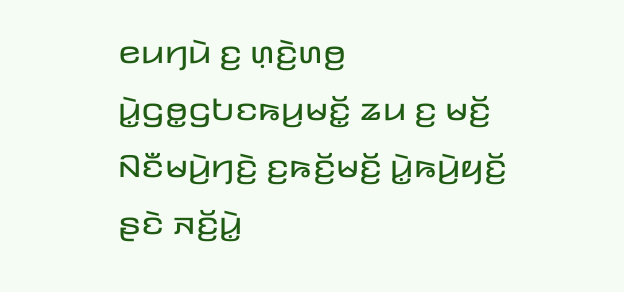ꤕꤣꤚꤣꤧ ꤢ꤬ ꤛ꤫ꤢꤧ꤬ꤛꤥ꤬ ꤣꤧ꤭ꤞꤥ꤭ꤞꤝꤢꤒꤣ꤬ꤗꤢꤩ꤭ ꤘꤣ ꤢ꤬ ꤗꤢꤩ꤬ ꤡꤢꤪꤗꤣꤧ꤬ꤚꤢꤧ꤬ ꤢ꤬ꤒꤢꤩ꤬ꤗꤢꤩ꤬ ꤣꤧ꤭ꤒꤣꤧ꤬ꤟꤢꤩ꤬ ꤔꤢꤧ ꤏꤢꤩ꤬ꤣꤧ꤭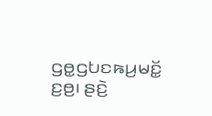ꤞꤥ꤭ꤞꤝꤢꤒꤣ꤬ꤗꤢꤩ꤭ ꤢ꤬ꤥ꤬꤯ ꤔꤢꤧ꤬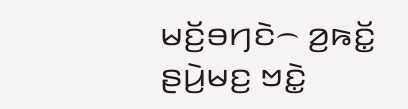ꤗꤢꤩ꤬ꤋꤚꤢꤧ꤮ ꤤ꤬ꤒꤢꤩ꤭ ꤔꤣꤧ꤬ꤗꤢ꤬ ꤠꤢꤧ꤭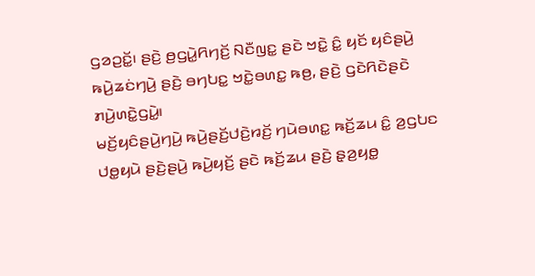ꤞꤤꤑꤢꤩ꤭꤯ ꤔꤢꤧ꤬ ꤥ꤬ꤞꤣꤧ꤭ꤖꤚꤢꤩ꤬ ꤡꤢꤪꤜꤢ꤭ ꤔꤢꤧ ꤠꤢꤧ꤭ ꤢꤨ꤭ ꤟꤢꤩ ꤟꤢꤨꤔꤣꤧ꤬ ꤒꤣꤧ꤬ꤘꤢꤦꤚꤣꤧ꤬ ꤔꤢꤧ꤬ ꤋꤚꤝꤢ꤭ ꤠꤢꤧ꤭ꤋꤛꤢ꤭ ꤒꤥ꤬, ꤔꤢꤧ꤬ ꤞꤢꤧꤖꤢꤧꤔꤢꤧ ꤊꤣꤧ꤬ꤛꤢꤧ꤭ꤞꤣꤧ꤭꤯
ꤗꤢꤩ꤬ꤟꤢꤨꤔꤣꤧ꤬ꤚꤣꤧ꤬ ꤒꤣꤧ꤬ꤔꤢꤩ꤬ꤓꤢꤧ꤬ꤙꤢꤩ꤬ ꤚꤣꤧꤋꤛꤢ꤭ ꤒꤢꤩ꤬ꤘꤣ ꤢꤨ꤭ ꤤ꤬ꤞꤝꤢ ꤓꤥ꤭ꤟꤣꤧ ꤔꤢꤧ꤬ꤔꤣꤧ꤬ ꤒꤣꤧ꤬ꤟꤢꤩ꤬ ꤔꤢꤧ ꤒꤢꤩ꤬ꤘꤣ ꤔꤢꤧ꤬ ꤔ꤫ꤤ꤬ꤟꤥ꤭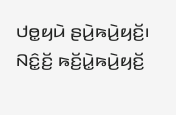ꤓꤥ꤭ꤟꤣꤧ ꤔꤣꤧ꤬ꤒꤣꤧ꤬ꤟꤢꤩ꤬꤯ ꤡꤢꤨ꤭ꤢꤩ꤬ ꤒꤢꤩ꤬ꤣꤧ꤭ꤒꤣꤧ꤬ꤟꤢꤩ꤬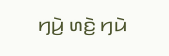ꤚꤣꤧ꤬ ꤛꤢꤧ꤬ ꤚꤣꤧ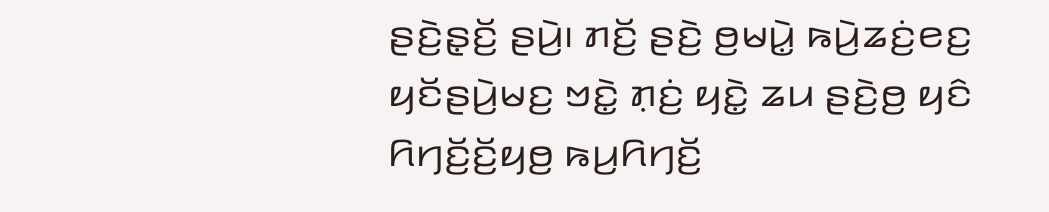ꤔꤢꤧ꤬ꤔ꤫ꤢꤩ꤬ ꤔꤣꤧ꤬꤯ ꤊꤢꤩ꤬ ꤔꤢꤧ꤬ ꤥ꤬ꤗꤣꤧ꤭ ꤒꤣꤧ꤬ꤘꤢꤦ꤬ꤕꤢ꤬ ꤟꤢꤩꤔꤣꤧ꤬ꤗꤢ꤬ ꤠꤢꤧ꤭ ꤊ꤫ꤢꤦ꤬ ꤟꤢꤧ꤭ ꤘꤣ ꤔꤢꤧ꤬ꤥ꤬ ꤟꤢꤨ ꤖꤚꤢꤩ꤬ꤢꤩ꤬ꤟꤥ꤬ ꤒꤣ꤬ꤖꤚꤢꤩ꤬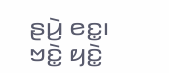ꤔꤣꤧ꤬ ꤕꤢ꤭꤯ ꤠꤢꤧ꤭ ꤟꤢꤧ꤭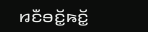ꤙꤢꤪꤋꤢꤩ꤭ꤒꤢꤩ꤭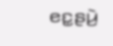ꤕꤢ꤭ꤔꤣꤧ꤬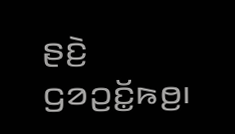ꤔꤢꤧ꤬ ꤞꤤꤑꤢꤩ꤭ꤒꤥ꤬꤯